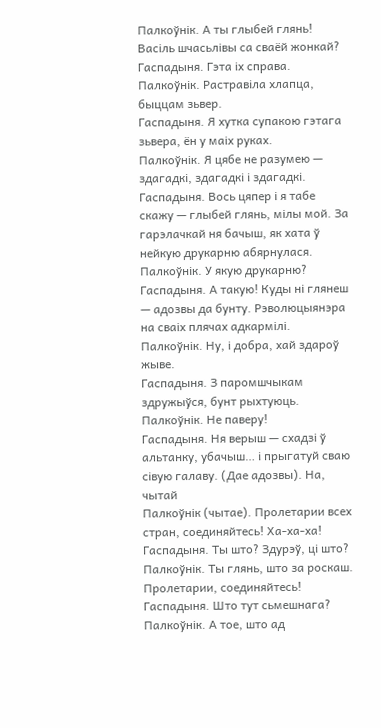Палкоўнік. А ты глыбей глянь! Васіль шчасьлівы са сваёй жонкай?
Гаспадыня. Гэта іх справа.
Палкоўнік. Растравіла хлапца, быццам зьвер.
Гаспадыня. Я хутка супакою гэтага зьвера, ён у маіх руках.
Палкоўнік. Я цябе не разумею — здагадкі, здагадкі і здагадкі.
Гаспадыня. Вось цяпер і я табе скажу — глыбей глянь, мілы мой. За гарэлачкай ня бачыш, як хата ў нейкую друкарню абярнулася.
Палкоўнік. У якую друкарню?
Гаспадыня. А такую! Куды ні глянеш — адозвы да бунту. Рэволюцыянэра на сваіх плячах адкармілі.
Палкоўнік. Ну, і добра, хай здароў жыве.
Гаспадыня. З паромшчыкам здружыўся, бунт рыхтуюць.
Палкоўнік. Не паверу!
Гаспадыня. Ня верыш — схадзі ў альтанку, убачыш… і прыгатуй сваю сівую галаву. (Дае адозвы). На, чытай
Палкоўнік (чытае). Пролетарии всех стран, соединяйтесь! Ха-ха-ха!
Гаспадыня. Ты што? Здурэў, ці што?
Палкоўнік. Ты глянь, што за роскаш. Пролетарии, соединяйтесь!
Гаспадыня. Што тут сьмешнага?
Палкоўнік. А тое, што ад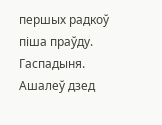першых радкоў піша праўду.
Гаспадыня. Ашалеў дзед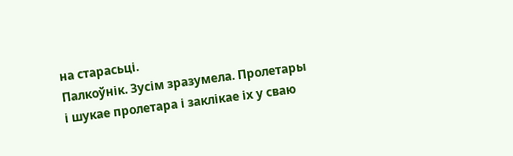на старасьці.
Палкоўнік. Зусім зразумела. Пролетары і шукае пролетара і заклікае іх у сваю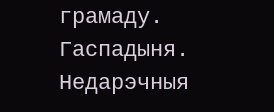грамаду.
Гаспадыня. Недарэчныя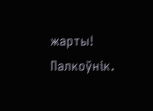жарты!
Палкоўнік.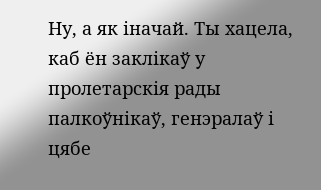Ну, а як іначай. Ты хацела, каб ён заклікаў у пролетарскія рады палкоўнікаў, генэралаў і цябе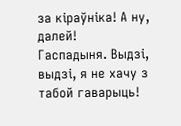за кіраўніка! А ну, далей!
Гаспадыня. Выдзі, выдзі, я не хачу з табой гаварыць!